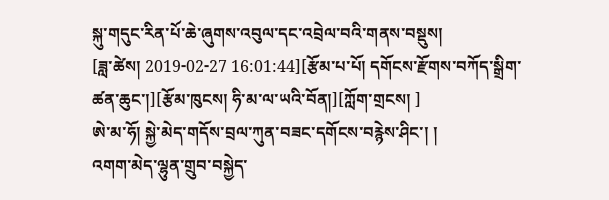སྐུ་གདུང་རིན་པོ་ཆེ་ཞུགས་འབུལ་དང་འབྲེལ་བའི་གནས་བསྡུས།
[ཟླ་ཚེས། 2019-02-27 16:01:44][རྩོམ་པ་པོ། དགོངས་རྫོགས་བཀོད་སྒྲིག་ཚན་ཆུང་།][རྩོམ་ཁུངས། ཧི་མ་ལ་ཡའི་བོན།][ཀློག་གྲངས། ]
ཨེ་མ་ཧོ། སྐྱེ་མེད་གདོས་བྲལ་ཀུན་བཟང་དགོངས་བརྙེས་ཤིང་། །
འགག་མེད་ལྷུན་གྲུབ་བསྐྱེད་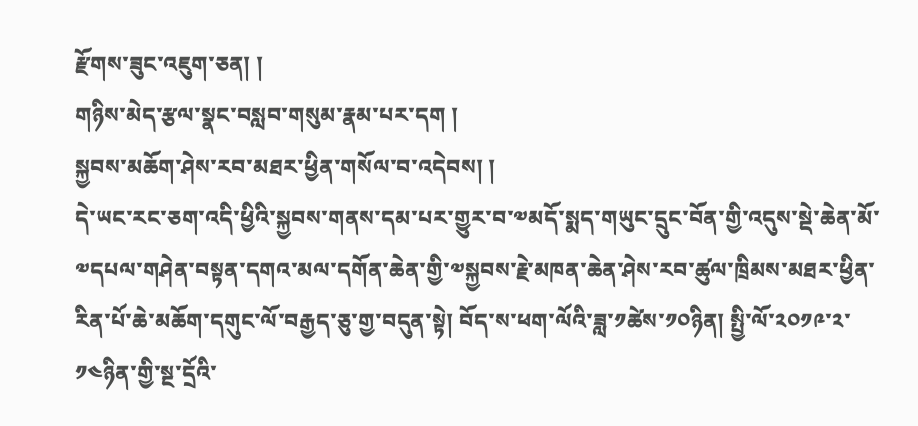རྫོགས་ཟུང་འཇུག་ཅན། །
གཉིས་མེད་རྩལ་སྣང་བསླབ་གསུམ་རྣམ་པར་དག །
སྐྱབས་མཆོག་ཤེས་རབ་མཐར་ཕྱིན་གསོལ་བ་འདེབས། །
དེ་ཡང་རང་ཅག་འདི་ཕྱིའི་སྐྱབས་གནས་དམ་པར་གྱུར་བ་༧མདོ་སྨད་གཡུང་དྲུང་བོན་གྱི་འདུས་སྡེ་ཆེན་མོ་༧དཔལ་གཤེན་བསྟན་དགའ་མལ་དགོན་ཆེན་གྱི་༧སྐྱབས་རྗེ་མཁན་ཆེན་ཤེས་རབ་ཚུལ་ཁྲིམས་མཐར་ཕྱིན་རིན་པོ་ཆེ་མཆོག་དགུང་ལོ་བརྒྱད་ཅུ་གྱ་བདུན་སྟེ། བོད་ས་ཕག་ལོའི་ཟླ་༡ཚེས་༡༠ཉིན། སྤྱི་ལོ་༢༠༡༩་༢་༡༤ཉིན་གྱི་སྔ་དྲོའི་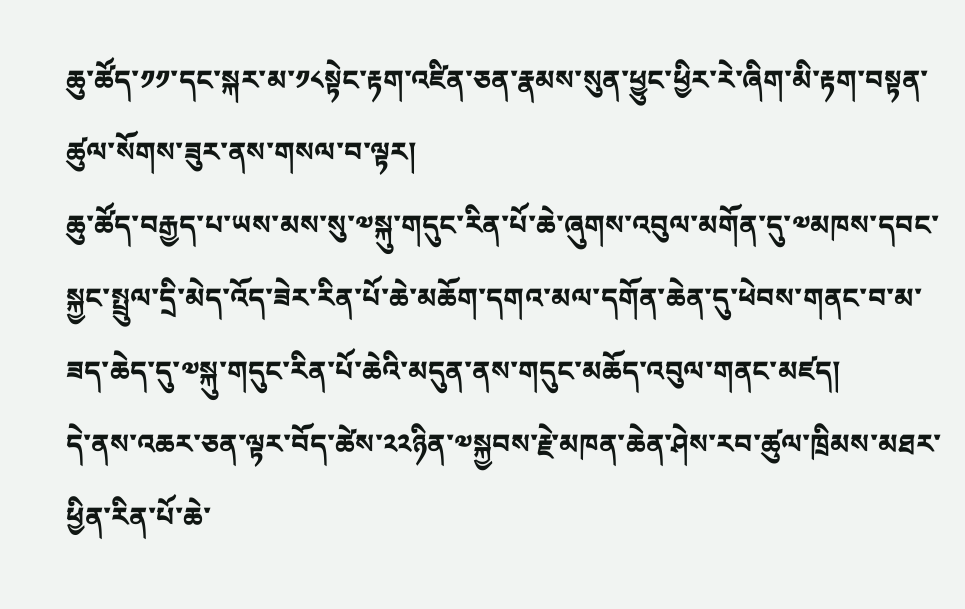ཆུ་ཚོད་༡༡་དང་སྐར་མ་༡༨སྟེང་རྟག་འཛིན་ཅན་རྣམས་སུན་ཕྱུང་ཕྱིར་རེ་ཞིག་མི་རྟག་བསྟན་ཚུལ་སོགས་ཟུར་ནས་གསལ་བ་ལྟར།
ཆུ་ཚོད་བརྒྱད་པ་ཡས་མས་སུ་༧སྐུ་གདུང་རིན་པོ་ཆེ་ཞུགས་འབུལ་མགོན་དུ་༧མཁས་དབང་སྐྱང་སྤྲུལ་དྲི་མེད་འོད་ཟེར་རིན་པོ་ཆེ་མཆོག་དགའ་མལ་དགོན་ཆེན་དུ་ཕེབས་གནང་བ་མ་ཟད་ཆེད་དུ་༧སྐུ་གདུང་རིན་པོ་ཆེའི་མདུན་ནས་གདུང་མཆོད་འབུལ་གནང་མཛད།
དེ་ནས་འཆར་ཅན་ལྟར་བོད་ཚེས་༢༢ཉིན་༧སྐྱབས་རྗེ་མཁན་ཆེན་ཤེས་རབ་ཚུལ་ཁྲིམས་མཐར་ཕྱིན་རིན་པོ་ཆེ་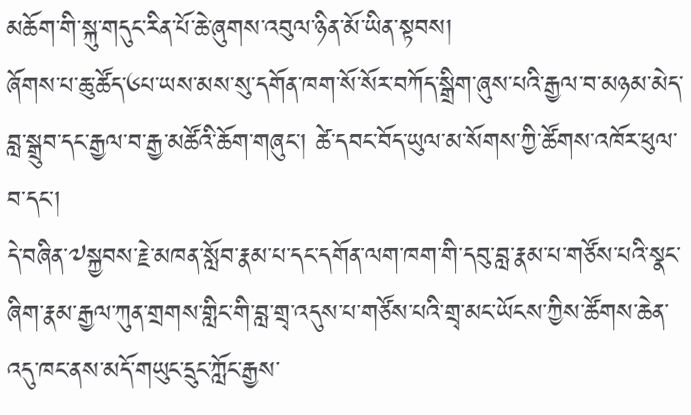མཆོག་གི་སྐུ་གདུང་རིན་པོ་ཆེ་ཞུགས་འབུལ་ཉིན་མོ་ཡིན་སྟབས།
ཞོགས་པ་ཆུ་ཚོད་༦པ་ཡས་མས་སུ་དགོན་ཁག་སོ་སོར་བཀོད་སྒྲིག་ཞུས་པའི་རྒྱལ་བ་མཉམ་མེད་བླ་སྒྲུབ་དང་རྒྱལ་བ་རྒྱ་མཚོའི་ཆོག་གཞུང་། ཚེ་དབང་བོད་ཡུལ་མ་སོགས་ཀྱི་ཚོགས་འཁོར་ཕུལ་བ་དང་།
དེ་བཞིན་༧སྐྱབས་རྗེ་མཁན་སློབ་རྣམ་པ་དང་དགོན་ལག་ཁག་གི་དབུ་བླ་རྣམ་པ་གཙོས་པའི་སྣང་ཞིག་རྣམ་རྒྱལ་ཀུན་གྲགས་གླིང་གི་བླ་གྲྭ་འདུས་པ་གཙོས་པའི་གྲྭ་མང་ཡོངས་ཀྱིས་ཚོགས་ཆེན་འདུ་ཁང་ནས་མདོ་གཡུང་དྲུང་ཀློང་རྒྱས་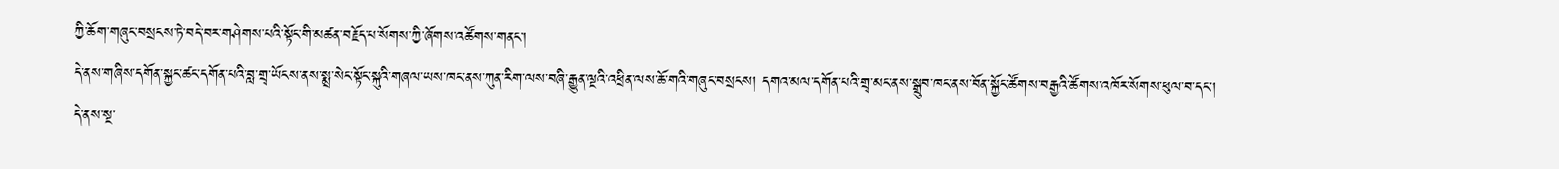ཀྱི་ཆོག་གཞུང་བསྲངས་ཏེ་བདེ་བར་གཤེགས་པའི་སྟོང་གི་མཚན་བརྗོད་པ་སོགས་ཀྱི་ཞོགས་འཚོགས་གནང་།
དེ་ནས་གཞིས་དགོན་སྐྱང་ཚང་དགོན་པའི་བླ་གྲྭ་ཡོངས་ནས་སྨྲ་སེང་སྟོང་སྐུའི་གཞལ་ཡས་ཁང་ནས་ཀུན་རིག་ལས་བཞི་རྒྱུན་ལྔའི་འཕྲིན་ལས་ཆོ་གའི་གཞུང་བསྲངས། དགའ་མལ་དགོན་པའི་གྲྭ་མང་ནས་སྒྲུབ་ཁང་ནས་བོན་སྐྱོང་ཚོགས་བརྒྱའི་ཚོགས་འཁོར་སོགས་ཕུལ་བ་དང་།
དེ་ནས་སྔ་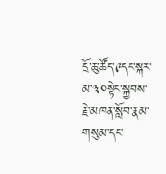དྲོ་ཆུ་ཚོད་༩དང་སྐར་མ་༣༠སྟེང་སྐྱབས་རྗེ་མཁན་སློབ་རྣམ་གསུམ་དང་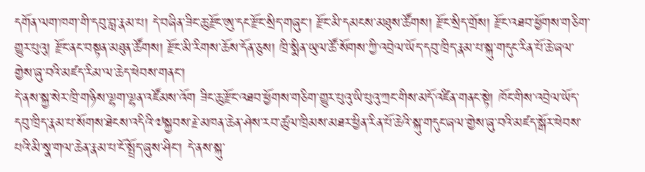དགོན་ལག་ཁག་གི་དབུ་བླ་རྣམ་པ། དེ་བཞིན་ཟིང་ཆུ་རྫོང་ཨུ་དང་རྫོང་སྲིད་གཞུང་། རྫོང་མི་དམངས་མཐུས་ཚོགས། རྫོང་སྲིད་གྲོས། རྫོང་འཐབ་ཕྱོགས་གཅིག་གྱུར་པུའུ། རྫོང་ནང་བསྟན་མཐུན་ཚོགས། རྫོང་མི་རིགས་ཆོས་དོན་ཅུས། ཁྲི་སྨིན་ཡུལ་ཚོ་སོགས་ཀྱི་འབྲེལ་ཡོད་དབུ་ཁྲིད་རྣམ་པ་སྐུ་གདུང་རིན་པོ་ཆེ་ཞལ་གྱེས་ཞུ་བའི་མཛད་རིམ་ལ་ཆེད་ཕེབས་གནང་།
དེ་ནས་སྐྱ་སེར་ཁྲི་གཉིས་ལྷག་ལྷན་འཛོམས་འོག ཟིང་ཆུ་རྫོང་འཐབ་ཕྱོགས་གཅིག་གྱུར་པུའུ་ཡི་པུའུ་ཀྲང་གིས་མདོ་འཛིན་གནང་སྟེ། ཁོང་གིས་འབྲེལ་ཡོད་དབུ་ཁྲིད་རྣམ་པ་སོགས་ཐེངས་འདིའི་༧སྐྱབས་རྗེ་མཁན་ཆེན་ཤེས་རབ་ཚུལ་ཁྲིམས་མཐར་ཕྱིན་རིན་པོ་ཆེའི་སྐུ་གདུང་ཞལ་གྱེས་ཞུ་བའི་མཛད་སྒོར་ཕེབས་པའི་མི་སྣ་གལ་ཆེན་རྣམ་པ་ངོ་སྤྲོད་ཞུས་ཤིང་། དེ་ནས་སྐུ་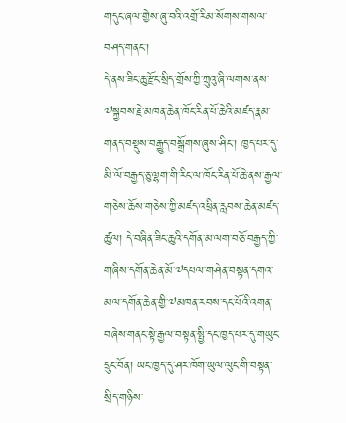གདུང་ཞལ་གྱེས་ཞུ་བའི་འགྲོ་རིམ་སོགས་གསལ་བཤད་གནང་།
དེ་ནས་ཟིང་ཆུ་རྫོང་སྲིད་གྲོས་ཀྱི་ཀྲུའུ་ཞི་ལགས་ནས་༧སྐྱབས་རྗེ་མཁན་ཆེན་ཁོང་རིན་པོ་ཆེའི་མཛད་རྣམ་གནད་བསྡུས་བརྒྱུད་བསྒྲོགས་ཞུས་ཤིང་། ཁྱད་པར་དུ་མི་ལོ་བརྒྱད་ཅུ་ལྷག་གི་རིང་ལ་ཁོང་རིན་པོ་ཆེ་ནས་རྒྱལ་གཅེས་ཆོས་གཅེས་ཀྱི་མཛད་འཕྲིན་རླབས་ཆེན་མཛད་ཚུལ། དེ་བཞིན་ཟིང་ཆུའི་དགོན་མ་ལག་བཅོ་བརྒྱད་ཀྱི་གཞིས་དགོན་ཆེན་མོ་༧དཔལ་གཤེན་བསྟན་དགའ་མལ་དགོན་ཆེན་གྱི་༧མཁན་རབས་དང་པོའི་འགན་བཞེས་གནང་སྟེ་རྒྱལ་བསྟན་སྤྱི་དང་ཁྱད་པར་དུ་གཡུང་དྲུང་བོན། ཡང་ཁྱད་དུ་ཤར་ཁོག་ཡུལ་ལུང་གི་བསྟན་སྲིད་གཉིས་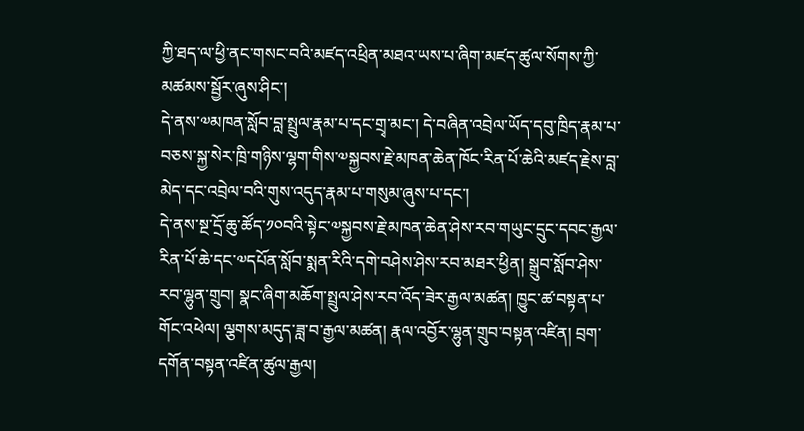ཀྱི་ཐད་ལ་ཕྱི་ནང་གསང་བའི་མཛད་འཕྲིན་མཐའ་ཡས་པ་ཞིག་མཛད་ཚུལ་སོགས་ཀྱི་མཚམས་སྦྱོར་ཞུས་ཤིང་།
དེ་ནས་༧མཁན་སློབ་བླ་སྤྲུལ་རྣམ་པ་དང་གྲྭ་མང་། དེ་བཞིན་འབྲེལ་ཡོད་དབུ་ཁྲིད་རྣམ་པ་བཅས་སྐྱ་སེར་ཁྲི་གཉིས་ལྷག་གིས་༧སྐྱབས་རྗེ་མཁན་ཆེན་ཁོང་རིན་པོ་ཆེའི་མཛད་རྗེས་བླ་མེད་དང་འབྲེལ་བའི་གུས་འདུད་རྣམ་པ་གསུམ་ཞུས་པ་དང་།
དེ་ནས་སྔ་དྲོ་ཆུ་ཚོད་༡༠བའི་སྟེང་༧སྐྱབས་རྗེ་མཁན་ཆེན་ཤེས་རབ་གཡུང་དྲུང་དབང་རྒྱལ་རིན་པོ་ཆེ་དང་༧དཔོན་སློབ་སྨན་རིའི་དགེ་བཤེས་ཤེས་རབ་མཐར་ཕྱིན། སྒྲུབ་སློབ་ཤེས་རབ་ལྷུན་གྲུབ། སྣང་ཞིག་མཆོག་སྤྲུལ་ཤེས་རབ་འོད་ཟེར་རྒྱལ་མཚན། ཁྱུང་ཚ་བསྟན་པ་གོང་འཕེལ། ལྕགས་མདུད་ཟླ་བ་རྒྱལ་མཚན། རྣལ་འབྱོར་ལྷུན་གྲུབ་བསྟན་འཛིན། བྲག་དགོན་བསྟན་འཛིན་ཚུལ་རྒྱལ།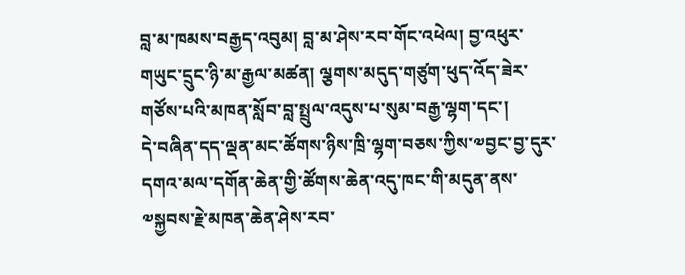བླ་མ་ཁམས་བརྒྱད་འབུམ། བླ་མ་ཤེས་རབ་གོང་འཕེལ། བྱ་འཕུར་གཡུང་དྲུང་ཉི་མ་རྒྱལ་མཚན། ལྕགས་མདུད་གཙུག་ཕུད་འོད་ཟེར་གཙོས་པའི་མཁན་སློབ་བླ་སྤྲུལ་འདུས་པ་སུམ་བརྒྱ་ལྷག་དང་།
དེ་བཞིན་དད་ལྡན་མང་ཚོགས་ཉིས་ཁྲི་ལྷག་བཅས་ཀྱིས་༧བྱང་བྱ་དུར་དགའ་མལ་དགོན་ཆེན་གྱི་ཚོགས་ཆེན་འདུ་ཁང་གི་མདུན་ནས་༧སྐྱབས་རྗེ་མཁན་ཆེན་ཤེས་རབ་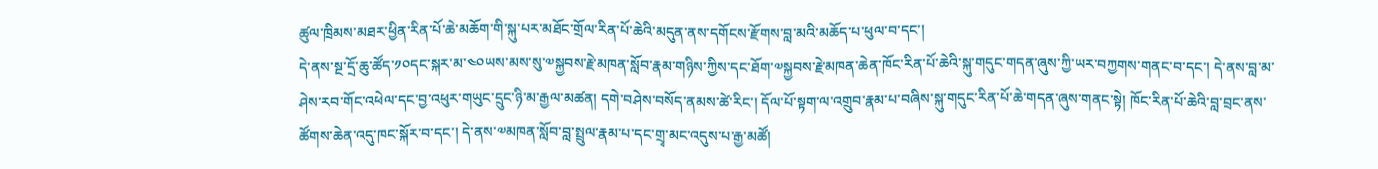ཚུལ་ཁྲིམས་མཐར་ཕྱིན་རིན་པོ་ཆེ་མཆོག་གི་སྐུ་པར་མཐོང་གྲོལ་རིན་པོ་ཆེའི་མདུན་ནས་དགོངས་རྫོགས་བླ་མའི་མཆོད་པ་ཕུལ་བ་དང་།
དེ་ནས་སྔ་དྲོ་ཆུ་ཚོད་༡༠དང་སྐར་མ་༤༠ཡས་མས་སུ་༧སྐྱབས་རྗེ་མཁན་སློབ་རྣམ་གཉིས་ཀྱིས་དང་ཐོག་༧སྐྱབས་རྗེ་མཁན་ཆེན་ཁོང་རིན་པོ་ཆེའི་སྐུ་གདུང་གདན་ཞུས་ཀྱི་ཡར་བཀྱགས་གནང་བ་དང་། དེ་ནས་བླ་མ་ཤེས་རབ་གོང་འཕེལ་དང་བྱ་འཕུར་གཡུང་དྲུང་ཉི་མ་རྒྱལ་མཚན། དགེ་བཤེས་བསོད་ནམས་ཚེ་རིང་། དོལ་པོ་སྟག་ལ་འགྲུབ་རྣམ་པ་བཞིས་སྐུ་གདུང་རིན་པོ་ཆེ་གདན་ཞུས་གནང་སྟེ། ཁོང་རིན་པོ་ཆེའི་བླ་བྲང་ནས་ཚོགས་ཆེན་འདུ་ཁང་སྐོར་བ་དང་། དེ་ནས་༧མཁན་སློབ་བླ་སྤྲུལ་རྣམ་པ་དང་གྲྭ་མང་འདུས་པ་རྒྱ་མཚོ།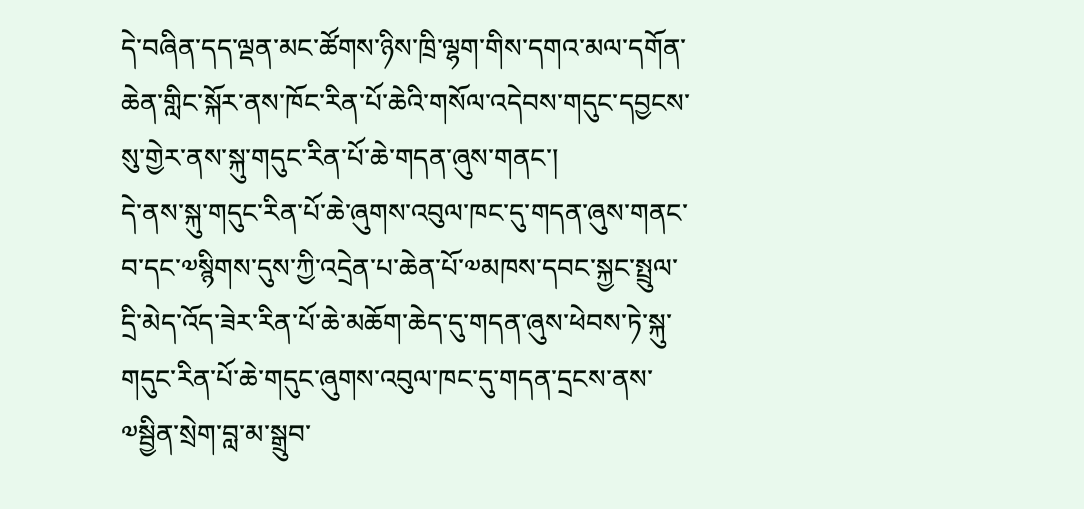དེ་བཞིན་དད་ལྡན་མང་ཚོགས་ཉིས་ཁྲི་ལྷག་གིས་དགའ་མལ་དགོན་ཆེན་གླིང་སྐོར་ནས་ཁོང་རིན་པོ་ཆེའི་གསོལ་འདེབས་གདུང་དབྱངས་སུ་གྱེར་ནས་སྐུ་གདུང་རིན་པོ་ཆེ་གདན་ཞུས་གནང་།
དེ་ནས་སྐུ་གདུང་རིན་པོ་ཆེ་ཞུགས་འབུལ་ཁང་དུ་གདན་ཞུས་གནང་བ་དང་༧སྙིགས་དུས་ཀྱི་འདྲེན་པ་ཆེན་པོ་༧མཁས་དབང་སྐྱང་སྤྲུལ་དྲི་མེད་འོད་ཟེར་རིན་པོ་ཆེ་མཆོག་ཆེད་དུ་གདན་ཞུས་ཕེབས་ཏེ་སྐུ་གདུང་རིན་པོ་ཆེ་གདུང་ཞུགས་འབུལ་ཁང་དུ་གདན་དྲངས་ནས་༧སྦྱིན་སྲེག་བླ་མ་སྒྲུབ་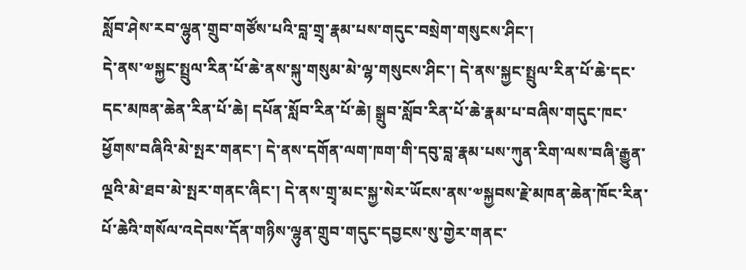སློབ་ཤེས་རབ་ལྷུན་གྲུབ་གཙོས་པའི་བླ་གྲྭ་རྣམ་པས་གདུང་བསྲེག་གསུངས་ཤིང་།
དེ་ནས་༧སྐྱང་སྤྲུལ་རིན་པོ་ཆེ་ནས་སྐུ་གསུམ་མེ་ལྷ་གསུངས་ཤིང་། དེ་ནས་སྐྱང་སྤྲུལ་རིན་པོ་ཆེ་དང་དང་མཁན་ཆེན་རིན་པོ་ཆེ། དཔོན་སློབ་རིན་པོ་ཆེ། སྒྲུབ་སློབ་རིན་པོ་ཆེ་རྣམ་པ་བཞིས་གདུང་ཁང་ཕྱོགས་བཞིའི་མེ་སྤར་གནང་། དེ་ནས་དགོན་ལག་ཁག་གི་དབུ་བླ་རྣམ་པས་ཀུན་རིག་ལས་བཞི་རྒྱུན་ལྔའི་མེ་ཐབ་མེ་སྤར་གནང་ཞིང་། དེ་ནས་གྲྭ་མང་སྐྱ་སེར་ཡོངས་ནས་༧སྐྱབས་རྗེ་མཁན་ཆེན་ཁོང་རིན་པོ་ཆེའི་གསོལ་འདེབས་དོན་གཉིས་ལྷུན་གྲུབ་གདུང་དབྱངས་སུ་གྱེར་གནང་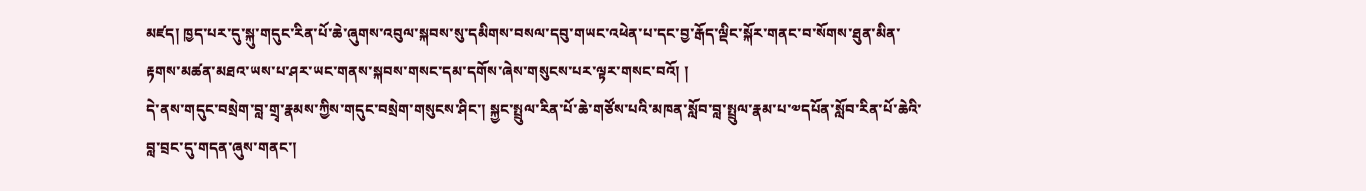མཛད། ཁྱད་པར་དུ་སྐུ་གདུང་རིན་པོ་ཆེ་ཞུགས་འབུལ་སྐབས་སུ་དམིགས་བསལ་དབུ་གཡང་འཕེན་པ་དང་བྱ་རྒོད་ལྡིང་སྐོར་གནང་བ་སོགས་ཐུན་མིན་རྟགས་མཚན་མཐའ་ཡས་པ་ཤར་ཡང་གནས་སྐབས་གསང་དམ་དགོས་ཞེས་གསུངས་པར་ལྟར་གསང་བའོ། །
དེ་ནས་གདུང་བསྲེག་བླ་གྲྭ་རྣམས་ཀྱིས་གདུང་བསྲེག་གསུངས་ཤིང་། སྐྱང་སྤྲུལ་རིན་པོ་ཆེ་གཙོས་པའི་མཁན་སློབ་བླ་སྤྲུལ་རྣམ་པ་༧དཔོན་སློབ་རིན་པོ་ཆེའི་བླ་བྲང་དུ་གདན་ཞུས་གནང་།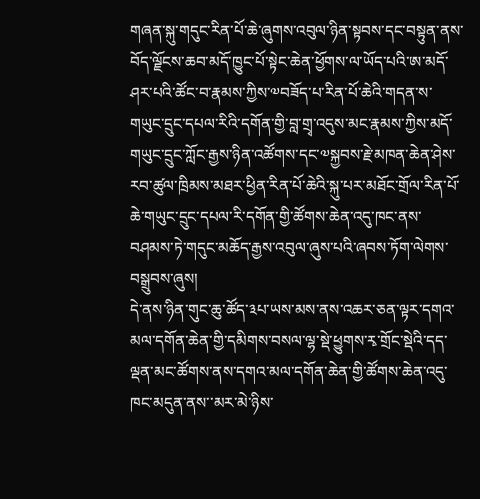གཞན་སྐུ་གདུང་རིན་པོ་ཆེ་ཞུགས་འབུལ་ཉིན་སྟབས་དང་བསྟུན་ནས་བོད་ལྗོངས་ཆབ་མདོ་ཁྱུང་པོ་སྟེང་ཆེན་ཕྱོགས་ལ་ཡོད་པའི་ཨ་མདོ་ཤར་པའི་ཚོང་བ་རྣམས་ཀྱིས་༧བཟོད་པ་རིན་པོ་ཆེའི་གདན་ས་གཡུང་དྲུང་དཔལ་རིའི་དགོན་གྱི་བླ་གྲྭ་འདུས་མང་རྣམས་ཀྱིས་མདོ་གཡུང་དྲུང་ཀློང་རྒྱས་ཉིན་འཚོགས་དང་༧སྐྱབས་རྗེ་མཁན་ཆེན་ཤེས་རབ་ཚུལ་ཁྲིམས་མཐར་ཕྱིན་རིན་པོ་ཆེའི་སྐུ་པར་མཐོང་གྲོལ་རིན་པོ་ཆེ་གཡུང་དྲུང་དཔལ་རི་དགོན་གྱི་ཚོགས་ཆེན་འདུ་ཁང་ནས་བཤམས་ཏེ་གདུང་མཆོད་རྒྱས་འབུལ་ཞུས་པའི་ཞབས་ཏོག་ལེགས་བསྒྲུབས་ཞུས།
དེ་ནས་ཉིན་གུང་ཆུ་ཚོད་༣པ་ཡས་མས་ནས་འཆར་ཅན་ལྟར་དགའ་མལ་དགོན་ཆེན་གྱི་དམིགས་བསལ་ལྷ་སྡེ་ཕྱུགས་རྭ་གྲོང་སྡེའི་དད་ལྡན་མང་ཚོགས་ནས་དགའ་མལ་དགོན་ཆེན་གྱི་ཚོགས་ཆེན་འདུ་ཁང་མདུན་ནས་་མར་མེ་ཉིས་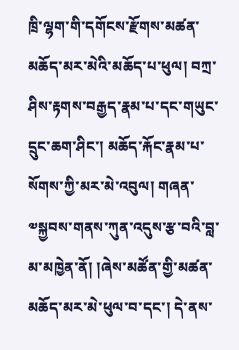ཁྲི་ལྷག་གི་དགོངས་རྫོགས་མཚན་མཆོད་མར་མེའི་མཆོད་པ་ཕུལ། བཀྲ་ཤིས་རྟགས་བརྒྱད་རྣམ་པ་དང་གཡུང་དྲུང་ཆག་ཤིང་། མཆོད་རྐོང་རྣམ་པ་སོགས་ཀྱི་མར་མེ་འབུལ། གཞན་༧སྐྱབས་གནས་ཀུན་འདུས་རྩ་བའི་བླ་མ་མཁྱེན་ནོ། །ཞེས་མཚོན་གྱི་མཚན་མཆོད་མར་མེ་ཕུལ་བ་དང་། དེ་ནས་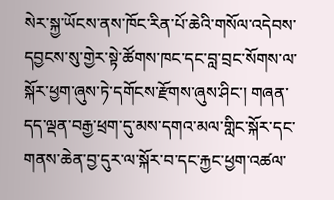སེར་སྐྱ་ཡོངས་ནས་ཁོང་རིན་པོ་ཆེའི་གསོལ་འདེབས་དབྱངས་སུ་གྱེར་སྟེ་ཚོགས་ཁང་དང་བླ་བྲང་སོགས་ལ་སྐོར་ཕྱག་ཞུས་ཏེ་དགོངས་རྫོགས་ཞུས་ཤིང་། གཞན་དད་ལྡན་བརྒྱ་ཕྲག་དུ་མས་དགའ་མལ་གླིང་སྐོར་དང་གནས་ཆེན་བྱ་དུར་ལ་སྐོར་བ་དང་རྐྱང་ཕྱག་འཚལ་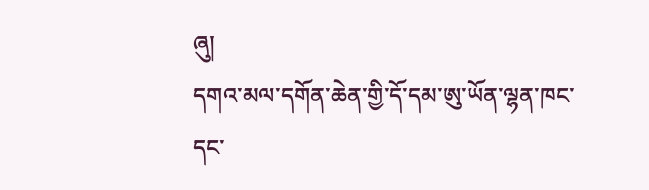ཞུ།
དགའ་མལ་དགོན་ཆེན་གྱི་དོ་དམ་ཨུ་ཡོན་ལྷན་ཁང་དང་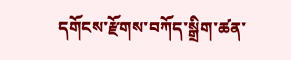དགོངས་རྫོགས་བཀོད་སྒྲིག་ཚན་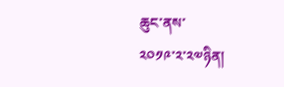ཆུང་ནས་
༢༠༡༩་༢་༢༧ཉིན།